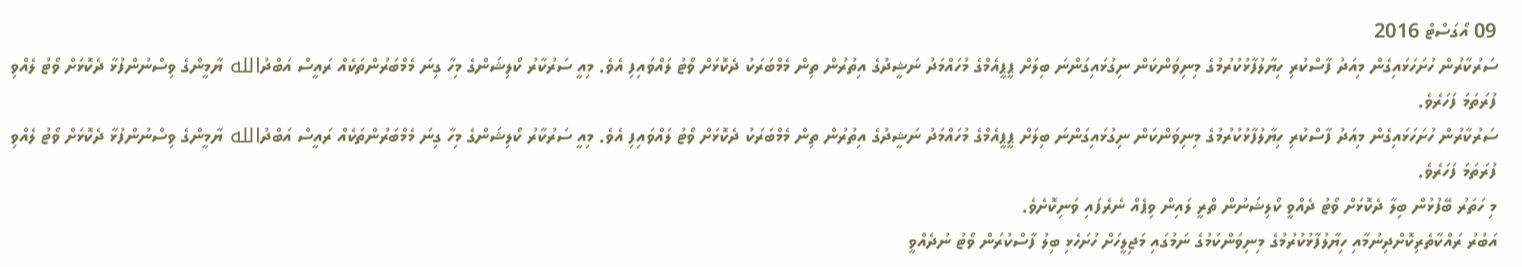09 އޯގަސްޓް 2016
ސަރުކާރުން ހުށަހަޅައިގެން މިއަދު ފާސްކުރި ހިޔާލުފާޅުކުރުމުގެ މިނިވަންކަން ނިގުޅައިގަންނަ ބިލަށް ޕީޕީއެމްގެ މުހައްމަދު ނަޝީދުގެ އިތުރުން ތިން މެމްބަރަކު ދެކޮޅަށް ވޯޓު ލައްވައިފި އެވެ. މިއީ ސަރުކާރު ކޯލިޝަންގެ މިހާ ގިނަ މެމްބަރުންތަކެއް ރައީސް އަބްދުالله ޔާމީންގެ ވިސްނުންފުޅާ ދެކޮޅަށް ވޯޓު ލެއްވި ފުރަތަމަ ފަހަރެވެ.
ސަރުކާރުން ހުށަހަޅައިގެން މިއަދު ފާސްކުރި ހިޔާލުފާޅުކުރުމުގެ މިނިވަންކަން ނިގުޅައިގަންނަ ބިލަށް ޕީޕީއެމްގެ މުހައްމަދު ނަޝީދުގެ އިތުރުން ތިން މެމްބަރަކު ދެކޮޅަށް ވޯޓު ލައްވައިފި އެވެ. މިއީ ސަރުކާރު ކޯލިޝަންގެ މިހާ ގިނަ މެމްބަރުންތަކެއް ރައީސް އަބްދުالله ޔާމީންގެ ވިސްނުންފުޅާ ދެކޮޅަށް ވޯޓު ލެއްވި ފުރަތަމަ ފަހަރެވެ.
މި ހަތަރު ބޭފުޅުން ބިލާ ދެކޮޅަށް ވޯޓު ދެއްވީ ކޯލިޝަނުން ތްރީ ލައިން ވިޕެއް ނެރެފައި ވަނިކޮށެވެ.
އަބުރު ރައްކާތެރިކޮށްދިނުމާއި ހިޔާލުފާޅުކުރުމުގެ މިނިވަންކަމުގެ ނަމުގައި މަޖިލީހަށް ހުށަހެޅި ބިލު ފާސްކުރަން ވޯޓު ނުދެއްވީ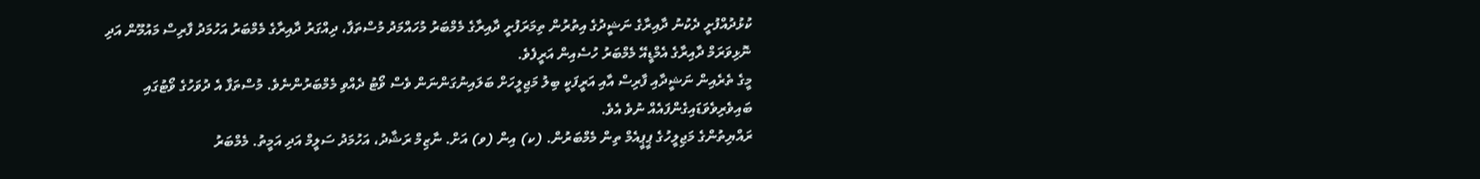ކުޅުދުއްފުށީ ދެކުނު ދާއިރާގެ ނަޝީދުގެ އިތުރުން ތިމަރަފުށީ ދާއިރާގެ މެމްބަރު މުހައްމަދު މުސްތަފާ، ދިއްގަރު ދާއިރާގެ މެމްބަރު އަހުމަދު ފާރިސް މައުމޫން އަދި ނޮޅިވަރަމް ދާއިރާގެ އެމްޑީއޭ މެމްބަރު ހުސެއިން އަރީފެވެ.
މީގެ ތެރެއިން ނަޝީދާއި ފާރިސް އާއި އަރީފަކީ ބިލު މަޖިލީހަށް ބަލައިނުގަންނަން ވެސް ވޯޓު ދެއްވި މެމްބަރުންނެވެ. މުސްތަފާ އެ ދުވަހުގެ ވޯޓުގައި ބައިވެރިވެވަޑައިގެންފައެއް ނުވެ އެވެ.
ރައްޔިތުންގެ މަޖިލީހުގެ ޕީޕީއެމް ތިން މެމްބަރުން. (ކ) އިން (ވ) އަށް. ނާޒިމް ރަޝާދު، އަހުމަދު ސަލީމް އަދި އަމީތު. މެމްބަރު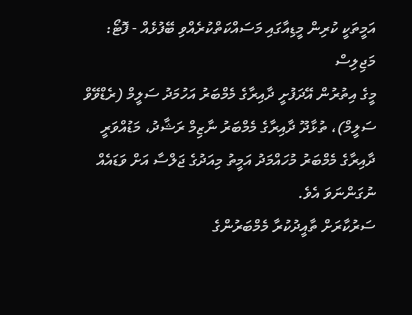އަމީތަކީ ކުރިން މީޑިއާގައި މަސައްކަތްކުރެއްވި ބޭފުޅެއް - ފޮޓޯ: މަޖިލިސް
މީގެ އިތުރުން އޭދަފުށީ ދާއިރާގެ މެމްބަރު އަހުމަދު ސަލީމް (ރެޑްވޭވް ސަލީމް)، ތުޅާދޫ ދާއިރާގެ މެމްބަރު ނާޒިމް ރަޝާދު، މަޑުއްވަރީ ދާއިރާގެ މެމްބަރު މުހައްމަދު އަމީތު މިއަދުގެ ޖަލްސާ އަށް ވަޑައެއް ނުގަންނަވަ އެވެ.
ސަރުކާރަށް ތާއީދުކުރާ މެމްބަރުންގެ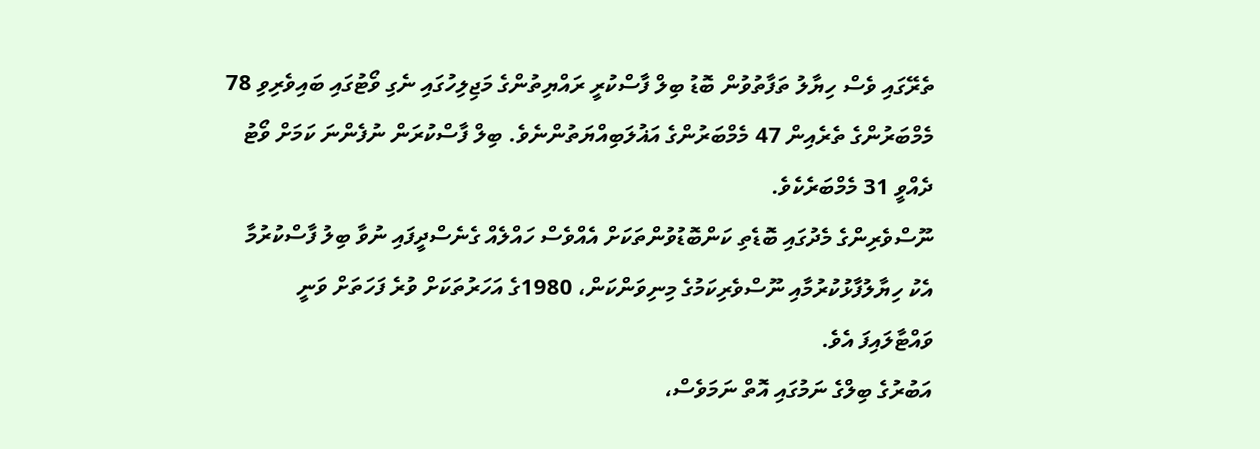ތެރޭގައި ވެސް ހިޔާލު ތަފާތުވުން ބޮޑު ބިލް ފާސްކުރީ ރައްޔިތުންގެ މަޖިލިހުގައި ނެގި ވޯޓުގައި ބައިވެރިވި 78 މެމްބަރުންގެ ތެރެއިން 47 މެމްބަރުންގެ އަޣުލަބިއްޔަތުންނެވެ. ބިލް ފާސްކުރަން ނުފެންނަ ކަމަށް ވޯޓު ދެއްވީ 31 މެމްބަރެކެވެ.
ނޫސްވެރިންގެ މެދުގައި ބޮޑެތި ކަންބޮޑުވުންތަކަށް އެއްވެސް ހައްލެއް ގެނެސްދީފައި ނުވާ ބިލު ފާސްކުރުމާ އެކު ހިޔާލުފާޅުކުރުމާއި ނޫސްވެރިކަމުގެ މިނިވަންކަން، 1980ގެ އަހަރުތަކަށް ވުރެ ފަހަތަށް ވަނީ ވައްޓާލައިފަ އެވެ.
އަބުރުގެ ބިލްގެ ނަމުގައި އޮތް ނަމަވެސް،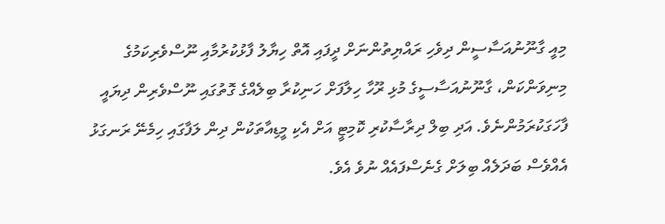މިއީ ގާނޫނުއަސާސީން ދިވެހި ރައްޔިތުންނަށް ދީފައި އޮތް ހިޔާލު ފާޅުކުރުމާއި ނޫސްވެރިކަމުގެ މިނިވަންކަން، ގާނޫނުއަސާސީގެ މުޅި ރޫހާ ހިލާފަށް ހަނިކުރާ ބިލެއްގެ ގޮތުގައި ނޫސްވެރިން ދިޔައީ ފާހަގަކުރަމުންނެވެ. އަދި ބިލް ދިރާސާކުރި ކޮމިޓީ އަށް އެކި މީޑިއާތަކުން ދިން ލަފާގައި ހިމެނޭ ރަނގަޅު އެއްވެސް ބަދަލެއް ބިލަށް ގެނެސްފައެއް ނުވެ އެވެ.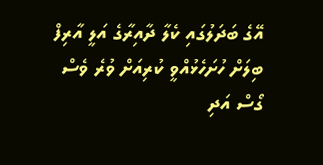އޭގެ ބަދަލުގައި ކެލާ ދާއިރާގެ އަލީ އާރިފް ބިލަށް ހުށަހެޅުއްވީ ކުރިއަށް ވުރެ ވެސް ގޯސް އަދި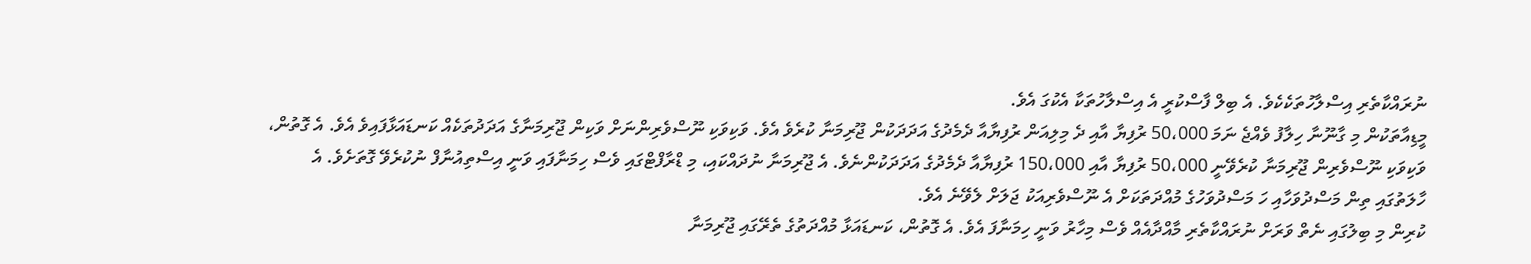ނުރައްކާތެރި އިސްލާހުތަކެކެވެ. އެ ބިލް ފާސްކުރީ އެ އިސްލާހުތަކާ އެކުގަ އެވެ.
މީޑިއާތަކުން މި ގާނޫނާ ހިލާފު ވެއްޖެ ނަމަ 50،000 ރުފިޔާ އާއި ދެ މިލިއަން ރުފިޔާއާ ދެމެދުގެ އަދަދަކުން ޖޫރިމަނާ ކުރެވެ އެވެ. ވަކިވަކި ނޫސްވެރިންނަށް ވަކިން ޖޫރިމަނާގެ އަދަދުތަކެއް ކަނޑައަޅާފައިވެ އެވެ. އެ ގޮތުން، ވަކިވަކި ނޫސްވެރިން ޖޫރިމަނާ ކުރެވޭނީ 50،000 ރުފިޔާ އާއި 150،000 ރުފިޔާއާ ދެމެދުގެ އަދަދަކުންނެވެ. އެ ޖޫރިމަނާ ނުދައްކައި، މި ޑްރާފްޓްގައި ވެސް ހިމަނާފައި ވަނީ އިސްތިއުނާފް ނުކުރެވޭ ގޮތަށެވެ. އެ ހާލަތުގައި ތިން މަސްދުވަހާއި ހަ މަސްދުވަހުގެ މުއްދަތަކަށް އެ ނޫސްވެރިއަކު ޖަލަށް ލެވޭނެ އެވެ.
ކުރިން މި ބިލުގައި ނެތް ވަރަށް ނުރައްކާތެރި މާއްދާއެއް ވެސް މިހާރު ވަނީ ހިމަނާފަ އެވެ. އެ ގޮތުން، ކަނޑައަޅާ މުއްދަތުގެ ތެރޭގައި ޖޫރިމަނާ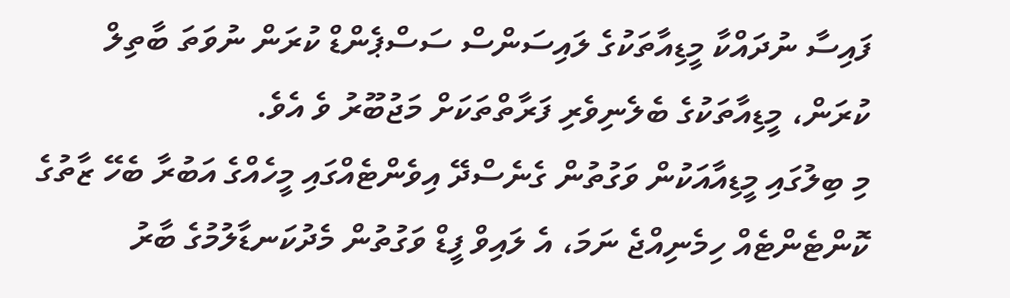ފައިސާ ނުދައްކާ މީޑިއާތަކުގެ ލައިސަންސް ސަސްޕެންޑް ކުރަން ނުވަތަ ބާތިލް ކުރަން، މީޑިއާތަކުގެ ބެލެނިވެރި ފަރާތްތަކަށް މަޖުބޫރު ވެ އެވެ.
މި ބިލުގައި މީޑިއާއަކުން ވަގުތުން ގެނެސްދޭ އިވެންޓެއްގައި މީހެއްގެ އަބުރާ ބެހޭ ޒާތުގެ ކޮންޓެންޓެއް ހިމެނިއްޖެ ނަމަ، އެ ލައިވް ފީޑް ވަގުތުން މެދުކަނޑާލުމުގެ ބާރު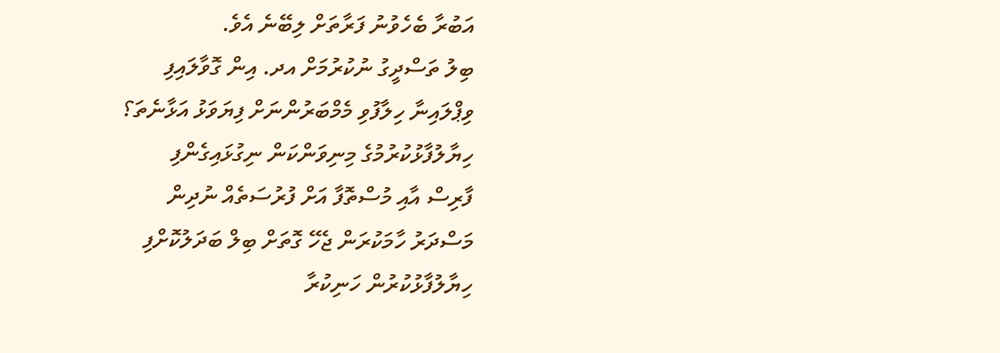އަބުރާ ބެހެވުނު ފަރާތަށް ލިބޭނެ އެވެ.
ބިލު ތަސްދީގު ނުކުރުމަށް އދ. އިން ގޮވާލައިފި
ވިޕްލައިނާ ހިލާފުވި މެމްބަރުންނަށް ފިޔަވަޅު އަޅާނެތަ؟
ހިޔާލުފާޅުކުރުމުގެ މިނިވަންކަން ނިގުޅައިގެންފި
ފާރިސް އާއި މުސްތޮފާ އަށް ފުރުސަތެއް ނުދިން
މަސްދަރު ހާމަކުރަން ޖެހޭ ގޮތަށް ބިލް ބަދަލުކޮށްފި
ހިޔާލުފާޅުކުރުން ހަނިކުރާ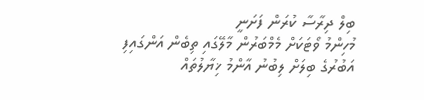ބިލް ދިރާސާ ކުރަން ފަށަނީ
މުހިންމު ވޯޓަކަށް މެމްބަރުން މާލޭގައި ތިބެން އަންގައިފި
އަބުރުގެ ބިލަށް ލިބުނު އާންމު ޚިޔާލުތައް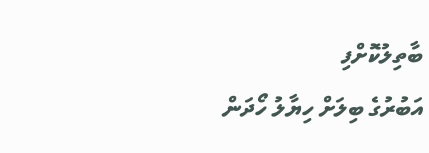ބާތިލުކޮށްފި
އަބުރުގެ ބިލަށް ހިޔާލު ހޯދަން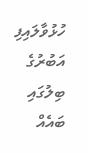ހުޅުވާލައިފި
އަބުރުގެ ބިލުގައި ބައެއް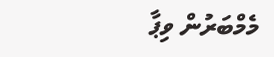މެމްބަރުން ވިޕާ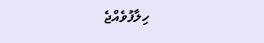ހިލާފުވެއްޖެ